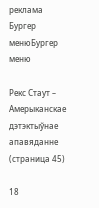реклама
Бургер менюБургер меню

Рекс Стаут – Амерыканскае дэтэктыўнае апавяданне (страница 45)

18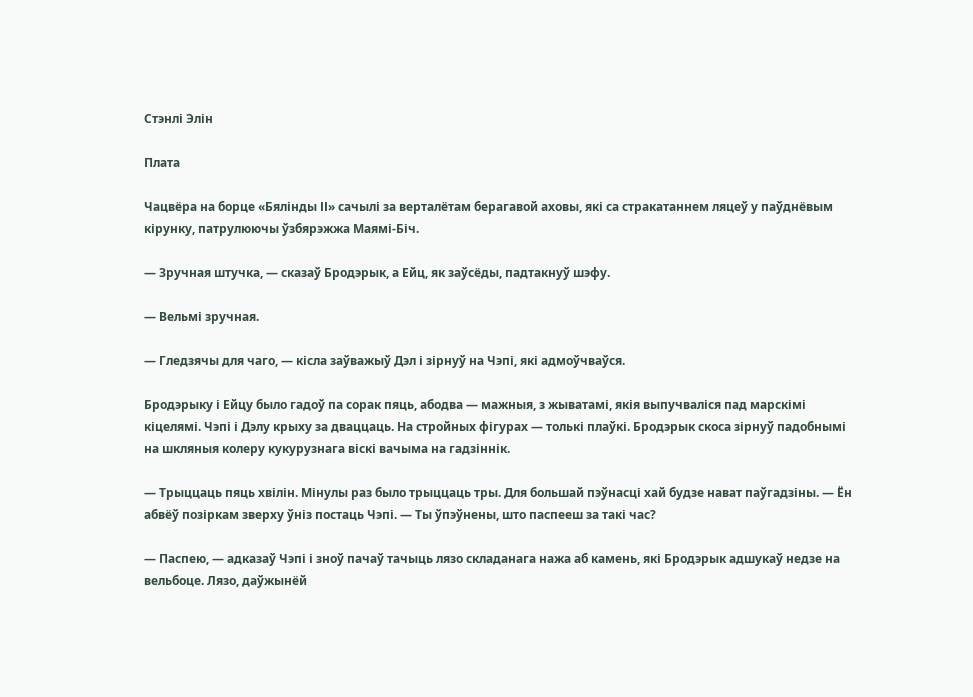Стэнлі Элін

Плата

Чацвёра на борце «Бялінды ІІ» сачылі за верталётам берагавой аховы, які са стракатаннем ляцеў у паўднёвым кірунку, патрулюючы ўзбярэжжа Маямі-Біч.

— Зручная штучка, — сказаў Бродэрык, а Ейц, як заўсёды, падтакнуў шэфу.

— Вельмі зручная.

— Гледзячы для чаго, — кісла заўважыў Дэл і зірнуў на Чэпі, які адмоўчваўся.

Бродэрыку і Ейцу было гадоў па сорак пяць, абодва — мажныя, з жыватамі, якія выпучваліся пад марскімі кіцелямі. Чэпі і Дэлу крыху за дваццаць. На стройных фігурах — толькі плаўкі. Бродэрык скоса зірнуў падобнымі на шкляныя колеру кукурузнага віскі вачыма на гадзіннік.

— Трыццаць пяць хвілін. Мінулы раз было трыццаць тры. Для большай пэўнасці хай будзе нават паўгадзіны. — Ён абвёў позіркам зверху ўніз постаць Чэпі. — Ты ўпэўнены, што паспееш за такі час?

— Паспею, — адказаў Чэпі і зноў пачаў тачыць лязо складанага нажа аб камень, які Бродэрык адшукаў недзе на вельбоце. Лязо, даўжынёй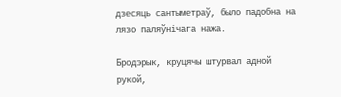дзесяць сантыметраў, было падобна на лязо паляўнічага нажа.

Бродэрык, круцячы штурвал адной рукой,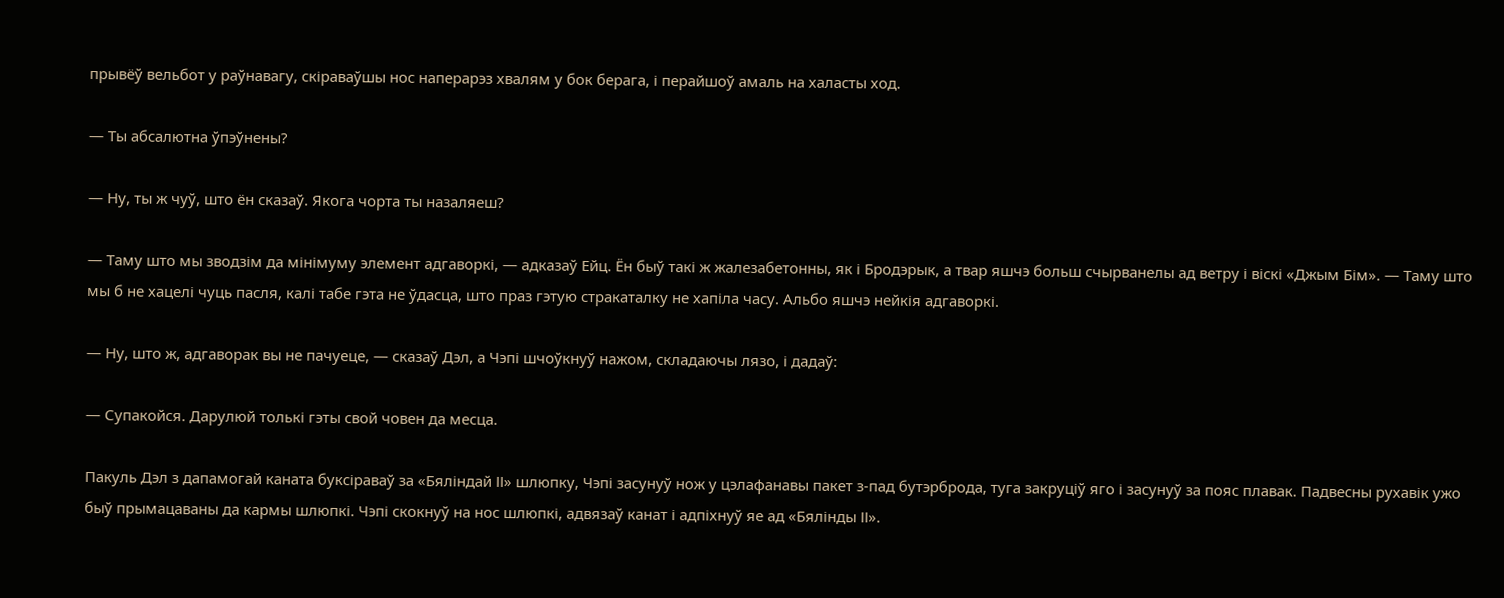прывёў вельбот у раўнавагу, скіраваўшы нос наперарэз хвалям у бок берага, і перайшоў амаль на халасты ход.

— Ты абсалютна ўпэўнены?

— Ну, ты ж чуў, што ён сказаў. Якога чорта ты назаляеш?

— Таму што мы зводзім да мінімуму элемент адгаворкі, — адказаў Ейц. Ён быў такі ж жалезабетонны, як і Бродэрык, а твар яшчэ больш счырванелы ад ветру і віскі «Джым Бім». — Таму што мы б не хацелі чуць пасля, калі табе гэта не ўдасца, што праз гэтую стракаталку не хапіла часу. Альбо яшчэ нейкія адгаворкі.

— Ну, што ж, адгаворак вы не пачуеце, — сказаў Дэл, а Чэпі шчоўкнуў нажом, складаючы лязо, і дадаў:

— Супакойся. Дарулюй толькі гэты свой човен да месца.

Пакуль Дэл з дапамогай каната буксіраваў за «Бяліндай ІІ» шлюпку, Чэпі засунуў нож у цэлафанавы пакет з-пад бутэрброда, туга закруціў яго і засунуў за пояс плавак. Падвесны рухавік ужо быў прымацаваны да кармы шлюпкі. Чэпі скокнуў на нос шлюпкі, адвязаў канат і адпіхнуў яе ад «Бялінды ІІ».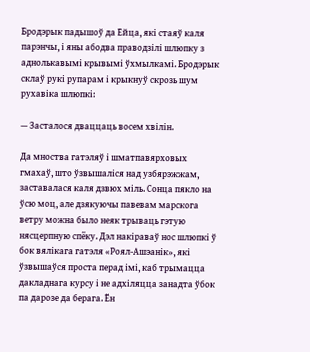Бродэрык падышоў да Ейца, які стаяў каля парэнчы, і яны абодва праводзілі шлюпку з аднолькавымі крывымі ўхмылкамі. Бродэрык склаў рукі рупарам і крыкнуў скрозь шум рухавіка шлюпкі:

— Засталося дваццаць восем хвілін.

Да мноства гатэляў і шматпавярховых гмахаў, што ўзвышаліся над узбярэжжам, заставалася каля дзвюх міль. Сонца пякло на ўсю моц, але дзякуючы павевам марскога ветру можна было неяк трываць гэтую нясцерпную спёку. Дэл накіраваў нос шлюпкі ў бок вялікага гатэля «Роял-Ашэанік», які ўзвышаўся проста перад імі, каб трымацца дакладнага курсу і не адхіляцца занадта ўбок па дарозе да берага. Ён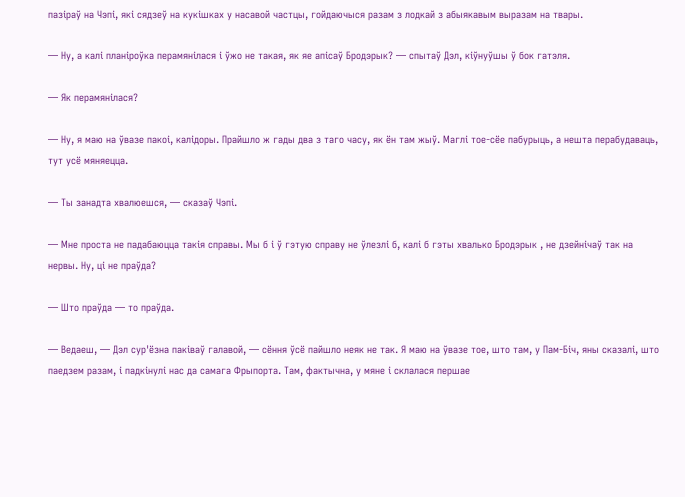пазіраў на Чэпі, які сядзеў на кукішках у насавой частцы, гойдаючыся разам з лодкай з абыякавым выразам на твары.

— Ну, а калі планіроўка перамянілася і ўжо не такая, як яе апісаў Бродэрык? — спытаў Дэл, кіўнуўшы ў бок гатэля.

— Як перамянілася?

— Ну, я маю на ўвазе пакоі, калідоры. Прайшло ж гады два з таго часу, як ён там жыў. Маглі тое-сёе пабурыць, а нешта перабудаваць, тут усё мяняецца.

— Ты занадта хвалюешся, — сказаў Чэпі.

— Мне проста не падабаюцца такія справы. Мы б і ў гэтую справу не ўлезлі б, калі б гэты хвалько Бродэрык , не дзейнічаў так на нервы. Ну, ці не праўда?

— Што праўда — то праўда.

— Ведаеш, — Дэл сур'ёзна паківаў галавой, — сёння ўсё пайшло неяк не так. Я маю на ўвазе тое, што там, у Пам-Біч, яны сказалі, што паедзем разам, і падкінулі нас да самага Фрыпорта. Там, фактычна, у мяне і склалася першае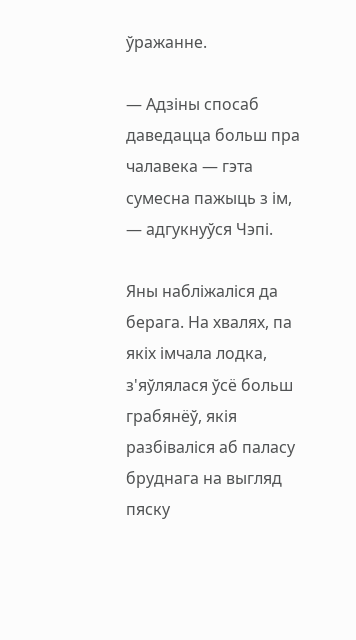ўражанне.

— Адзіны спосаб даведацца больш пра чалавека — гэта сумесна пажыць з ім, — адгукнуўся Чэпі.

Яны набліжаліся да берага. На хвалях, па якіх імчала лодка, з'яўлялася ўсё больш грабянёў, якія разбіваліся аб паласу бруднага на выгляд пяску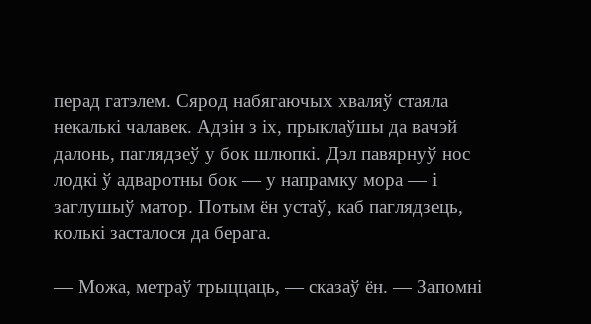перад гатэлем. Сярод набягаючых хваляў стаяла некалькі чалавек. Адзін з іх, прыклаўшы да вачэй далонь, паглядзеў у бок шлюпкі. Дэл павярнуў нос лодкі ў адваротны бок — у напрамку мора — і заглушыў матор. Потым ён устаў, каб паглядзець, колькі засталося да берага.

— Можа, метраў трыццаць, — сказаў ён. — Запомні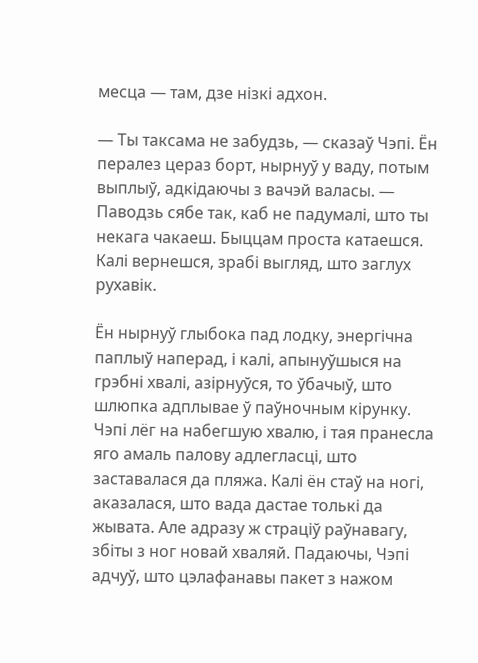месца — там, дзе нізкі адхон.

— Ты таксама не забудзь, — сказаў Чэпі. Ён пералез цераз борт, нырнуў у ваду, потым выплыў, адкідаючы з вачэй валасы. — Паводзь сябе так, каб не падумалі, што ты некага чакаеш. Быццам проста катаешся. Калі вернешся, зрабі выгляд, што заглух рухавік.

Ён нырнуў глыбока пад лодку, энергічна паплыў наперад, і калі, апынуўшыся на грэбні хвалі, азірнуўся, то ўбачыў, што шлюпка адплывае ў паўночным кірунку. Чэпі лёг на набегшую хвалю, і тая пранесла яго амаль палову адлегласці, што заставалася да пляжа. Калі ён стаў на ногі, аказалася, што вада дастае толькі да жывата. Але адразу ж страціў раўнавагу, збіты з ног новай хваляй. Падаючы, Чэпі адчуў, што цэлафанавы пакет з нажом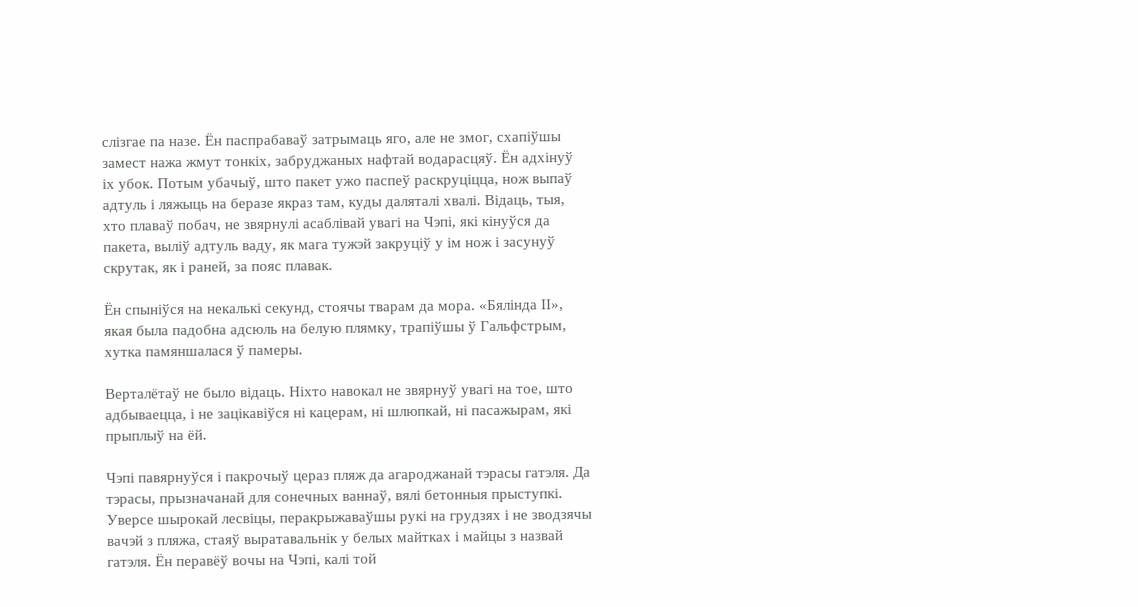слізгае па назе. Ён паспрабаваў затрымаць яго, але не змог, схапіўшы замест нажа жмут тонкіх, забруджаных нафтай водарасцяў. Ён адхінуў іх убок. Потым убачыў, што пакет ужо паспеў раскруціцца, нож выпаў адтуль і ляжыць на беразе якраз там, куды даляталі хвалі. Відаць, тыя, хто плаваў побач, не звярнулі асаблівай увагі на Чэпі, які кінуўся да пакета, выліў адтуль ваду, як мага тужэй закруціў у ім нож і засунуў скрутак, як і раней, за пояс плавак.

Ён спыніўся на некалькі секунд, стоячы тварам да мора. «Бялінда ІІ», якая была падобна адсюль на белую плямку, трапіўшы ў Гальфстрым, хутка памяншалася ў памеры.

Верталётаў не было відаць. Ніхто навокал не звярнуў увагі на тое, што адбываецца, і не зацікавіўся ні кацерам, ні шлюпкай, ні пасажырам, які прыплыў на ёй.

Чэпі павярнуўся і пакрочыў цераз пляж да агароджанай тэрасы гатэля. Да тэрасы, прызначанай для сонечных ваннаў, вялі бетонныя прыступкі. Уверсе шырокай лесвіцы, перакрыжаваўшы рукі на грудзях і не зводзячы вачэй з пляжа, стаяў выратавальнік у белых майтках і майцы з назвай гатэля. Ён перавёў вочы на Чэпі, калі той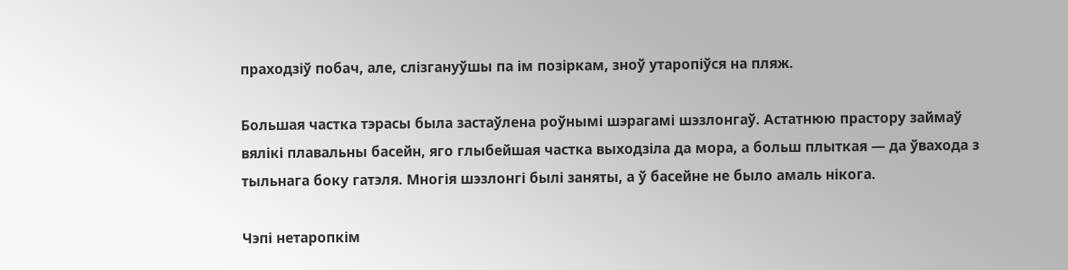праходзіў побач, але, слізгануўшы па ім позіркам, зноў утаропіўся на пляж.

Большая частка тэрасы была застаўлена роўнымі шэрагамі шэзлонгаў. Астатнюю прастору займаў вялікі плавальны басейн, яго глыбейшая частка выходзіла да мора, а больш плыткая — да ўвахода з тыльнага боку гатэля. Многія шэзлонгі былі заняты, а ў басейне не было амаль нікога.

Чэпі нетаропкім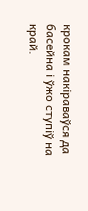крокам накіраваўся да басейна і ўжо ступіў на край.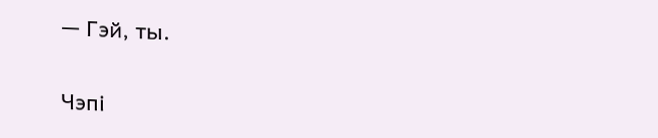— Гэй, ты.

Чэпі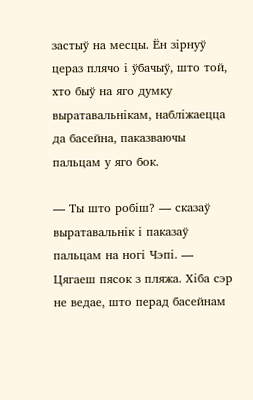застыў на месцы. Ён зірнуў цераз плячо і ўбачыў, што той, хто быў на яго думку выратавальнікам, набліжаецца да басейна, паказваючы пальцам у яго бок.

— Ты што робіш? — сказаў выратавальнік і паказаў пальцам на ногі Чэпі. — Цягаеш пясок з пляжа. Хіба сэр не ведае, што перад басейнам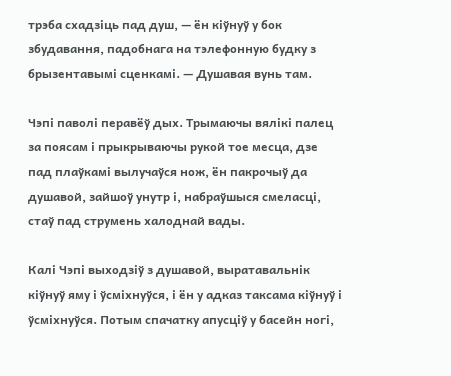трэба схадзіць пад душ, — ён кіўнуў у бок збудавання, падобнага на тэлефонную будку з брызентавымі сценкамі. — Душавая вунь там.

Чэпі паволі перавёў дых. Трымаючы вялікі палец за поясам і прыкрываючы рукой тое месца, дзе пад плаўкамі вылучаўся нож, ён пакрочыў да душавой, зайшоў унутр і, набраўшыся смеласці, стаў пад струмень халоднай вады.

Калі Чэпі выходзіў з душавой, выратавальнік кіўнуў яму і ўсміхнуўся, і ён у адказ таксама кіўнуў і ўсміхнуўся. Потым спачатку апусціў у басейн ногі,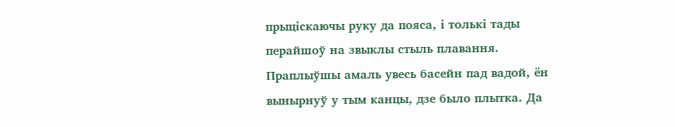прыціскаючы руку да пояса, і толькі тады перайшоў на звыклы стыль плавання. Праплыўшы амаль увесь басейн пад вадой, ён вынырнуў у тым канцы, дзе было плытка. Да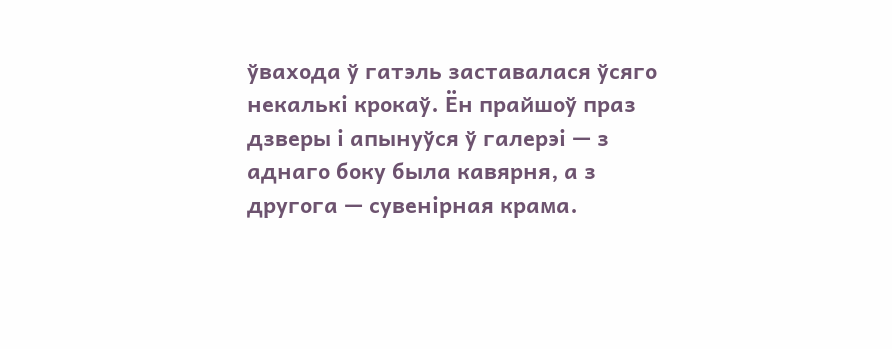ўвахода ў гатэль заставалася ўсяго некалькі крокаў. Ён прайшоў праз дзверы і апынуўся ў галерэі — з аднаго боку была кавярня, а з другога — сувенірная крама.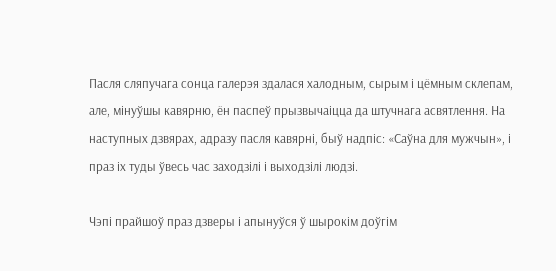Пасля сляпучага сонца галерэя здалася халодным, сырым і цёмным склепам, але, мінуўшы кавярню, ён паспеў прызвычаіцца да штучнага асвятлення. На наступных дзвярах, адразу пасля кавярні, быў надпіс: «Саўна для мужчын», і праз іх туды ўвесь час заходзілі і выходзілі людзі.

Чэпі прайшоў праз дзверы і апынуўся ў шырокім доўгім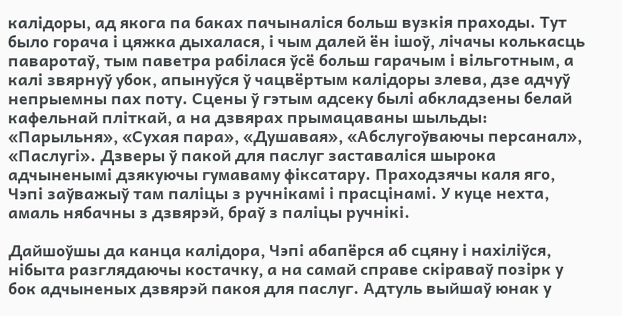калідоры, ад якога па баках пачыналіся больш вузкія праходы. Тут было горача і цяжка дыхалася, і чым далей ён ішоў, лічачы колькасць паваротаў, тым паветра рабілася ўсё больш гарачым і вільготным, а калі звярнуў убок, апынуўся ў чацвёртым калідоры злева, дзе адчуў непрыемны пах поту. Сцены ў гэтым адсеку былі абкладзены белай кафельнай пліткай, а на дзвярах прымацаваны шыльды: «Парыльня», «Сухая пара», «Душавая», «Абслугоўваючы персанал», «Паслугі». Дзверы ў пакой для паслуг заставаліся шырока адчыненымі дзякуючы гумаваму фіксатару. Праходзячы каля яго, Чэпі заўважыў там паліцы з ручнікамі і прасцінамі. У куце нехта, амаль нябачны з дзвярэй, браў з паліцы ручнікі.

Дайшоўшы да канца калідора, Чэпі абапёрся аб сцяну і нахіліўся, нібыта разглядаючы костачку, а на самай справе скіраваў позірк у бок адчыненых дзвярэй пакоя для паслуг. Адтуль выйшаў юнак у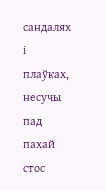сандалях і плаўках, несучы пад пахай стос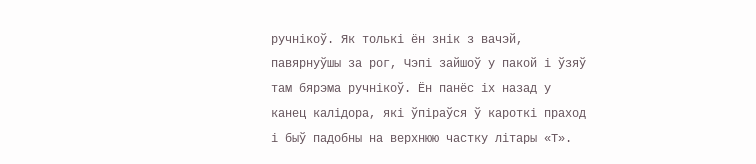ручнікоў. Як толькі ён знік з вачэй, павярнуўшы за рог, Чэпі зайшоў у пакой і ўзяў там бярэма ручнікоў. Ён панёс іх назад у канец калідора, які ўпіраўся ў кароткі праход і быў падобны на верхнюю частку літары «Т».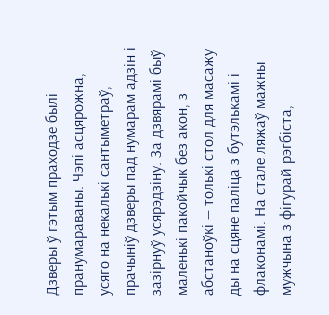Дзверы ў гэтым праходзе былі пранумараваны. Чэпі асцярожна, усяго на некалькі сантыметраў, прачыніў дзверы пад нумарам адзін і зазірнуў усярэдзіну. За дзвярамі быў маленькі пакойчык без акон, з абстаноўкі — толькі стол для масажу ды на сцяне паліца з бутэлькамі і флаконамі. На стале ляжаў мажны мужчына з фігурай рэгбіста,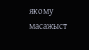якому масажыст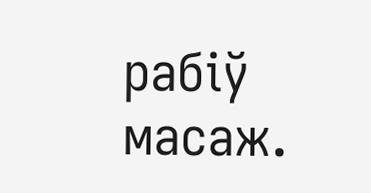рабіў масаж.